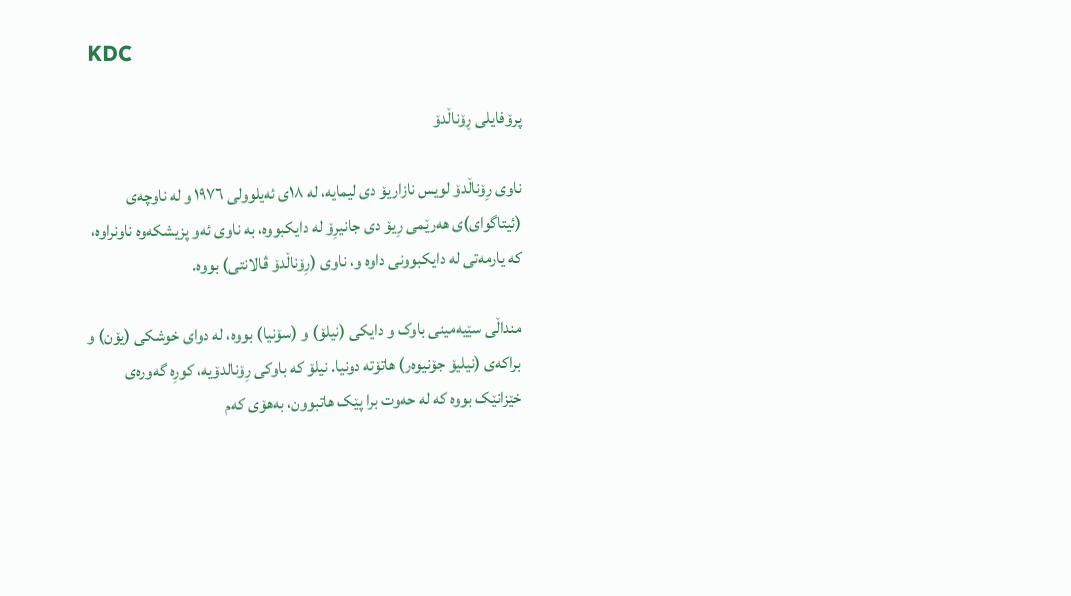KDC

پرۆفایلی ڕۆناڵدۆ

ناوی رِۆناڵدۆ لویس نازاریۆ دی لیمایە، لە ١٨ی ئەیلوولی ١٩٧٦ و لە ناوچەی (ئیتاگوای)ی ھەرێمی رِیۆ دی جانیرِۆ لە دایکبووە، بە ناوی ئەو پزیشکەوە ناونراوە، کە یارمەتی لە دایکبوونی داوە و، ناوی (رِۆناڵدۆ ڤالانتی) بووە.

منداڵی سێیەمینی باوک و دایکی (نیلۆ) و (سۆنیا) بووە، لە دوای خوشکی (یۆن) و براکەی (نیلیۆ جۆنیوەر) ھاتۆتە دونیا. نیلۆ کە باوکی رِۆنالدۆیە، کورِە گەورەی خێزانێک بووە کە لە حەوت برا پێک ھاتبوون، بەھۆی کەم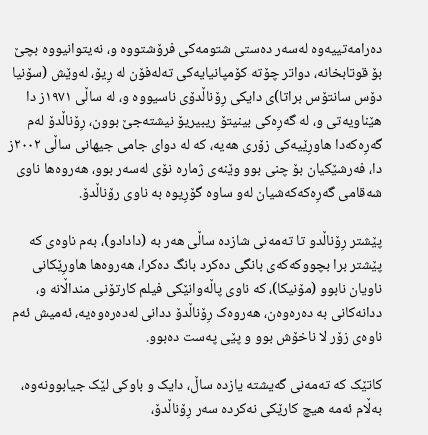دەرامەتییەوە لەسەر دەستی شتومەکی فرۆشتووە و، نەیتوانیووە بچێ بۆ قوتابخانە، دواتر چۆتە کۆمپانیایەکی تەلەفۆن لە رِیۆ، لەوێش (سۆنیا دۆس سانتۆس براتا)ی دایکی رِۆناڵدۆی ناسیووە و، لە ساڵی ١٩٧١ز دا ھێناویەتی و، لە گەرِەکی بینیتۆ ریبیریۆ نیشتەجێ بوون، رِۆناڵدۆ لەم گەرِەکەدا ھاورِێیەکی زۆری ھەیە، کە لە دوای جامی جیھانی ساڵی ٢٠٠٢ز دا، فەرشێکیان بۆ چنی بوو وێنەی ژمارە نۆی لەسەر بوو، ھەروەھا ناوی شەقامی گەرِەکەکەشیان لەو ساوە گۆرِیوە بە ناوی رۆناڵدۆ.

پێشتر رِۆناڵدو تا تەمەنی شازدە ساڵی ھەر بە (دادادو)، بەم ناوەی کە پێشتر برا بچووکەکەی بانگی دەکرد بانگ دەکرا، ھەروەھا ھاورِێکانی ناویان نابوو (مۆنیکا)، کە ناوی پاڵەوانێکی فیلم کارتۆنی منداڵانە و، ددانەکانی بە دەرەوەن، ھەروەک رِۆناڵدۆ ددانی لەدەرەوەیە، ئەمیش ئەم ناوەی زۆر لا ناخۆش بوو و پێی پەست دەبوو.

کاتێک کە تەمەنی گەیشتە یازدە ساڵ، دایک و باوکی لێک جیابوونەوە، بەڵام ئەمە ھیچ کارێکی نەکردە سەر رِۆناڵدۆ،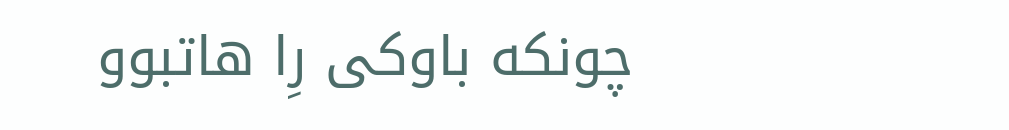چونکە باوکی رِا ھاتبوو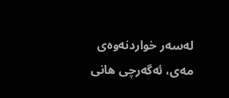لەسەر خواردنەوەی مەی، ئەگەرچی ھانی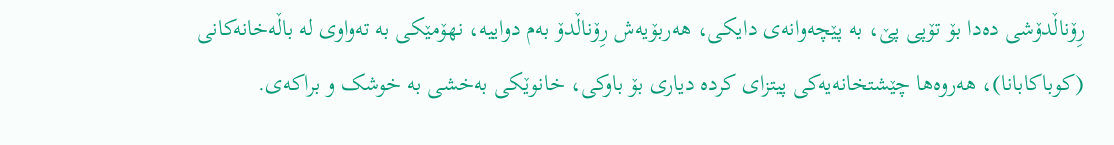رِۆناڵدۆشی دەدا بۆ تۆپی پێ، بە پێچەوانەی دایکی، ھەربۆیەش رِۆناڵدۆ بەم دواییە، نھۆمێکی بە تەواوی لە باڵەخانەکانی (کوباکابانا)، ھەروەھا چێشتخانەیەکی پیتزای کردە دیاری بۆ باوکی، خانوێکی بەخشی بە خوشک و براکەی.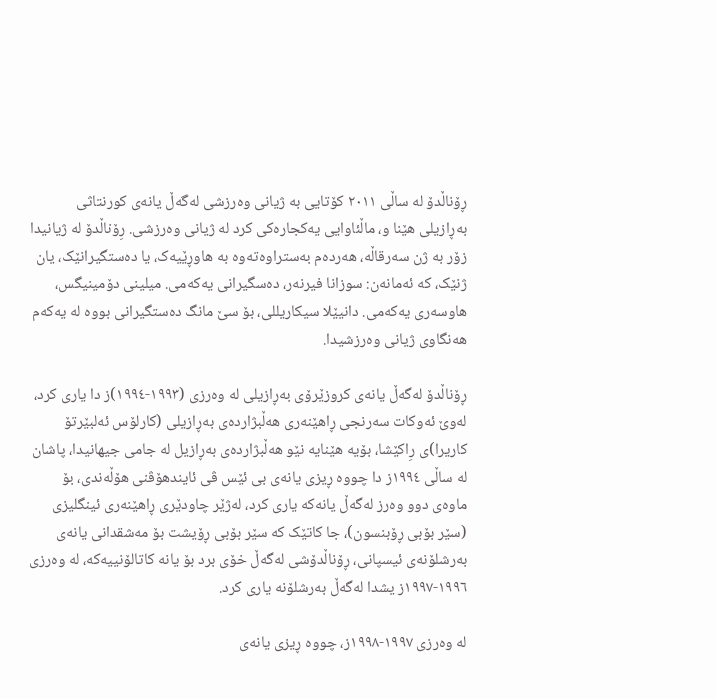ڕۆناڵدۆ لە ساڵی ٢٠١١ کۆتایی بە ژیانی وەرزشی لەگەڵ یانەی کورنتاثی بەڕازیلی ھێنا و، ماڵئاوایی یەکجارەکی کرد لە ژیانی وەرزشی. رِۆناڵدۆ لە ژیانیدا زۆر بە ژن سەرقاڵە، ھەردەم بەستراوەتەوە بە ھاوڕێیەک، یا دەستگیرانێک، یان ژنێک، کە ئەمانەن: سوزانا فیرنەر، دەسگیرانی یەکەمی. میلینی دۆمینیگس، ھاوسەری یەکەمی. دانیێلا سیکاریللی، بۆ سێ مانگ دەستگیرانی بووە لە یەکەم ھەنگاوی ژیانی وەرزشیدا.

ڕۆناڵدۆ لەگەڵ یانەی کروزێرۆی بەڕازیلی لە وەرزی (١٩٩٣-١٩٩٤)ز دا یاری کرد، لەوێ ئەوکات سەرنجی ڕاھێنەری ھەڵبژاردەی بەڕازیلی (کارلۆس ئەلبێرتۆ کاریرا)ی رِاکێشا، بۆیە ھێنایە نێو ھەڵبژاردەی بەڕازیل لە جامی جیھانیدا، پاشان لە ساڵی ١٩٩٤ز دا چووە ڕیزی یانەی بی ئێس ڤی ئایندھۆڤنی ھۆڵەندی، بۆ ماوەی دوو وەرز لەگەڵ یانەکە یاری کرد، لەژێر چاودێری ڕاھێنەری ئینگلیزی (سێر بۆبی ڕۆبنسون)، جا کاتێک کە سێر بۆبی ڕۆیشت بۆ مەشقدانی یانەی بەرشلۆنەی ئیسپانی، ڕۆناڵدۆشی لەگەڵ خۆی برد بۆ یانە کاتالۆنییەکە، لە وەرزی ١٩٩٦-١٩٩٧ز یشدا لەگەڵ بەرشلۆنە یاری کرد.

لە وەرزی ١٩٩٧-١٩٩٨ز، چووە ڕیزی یانەی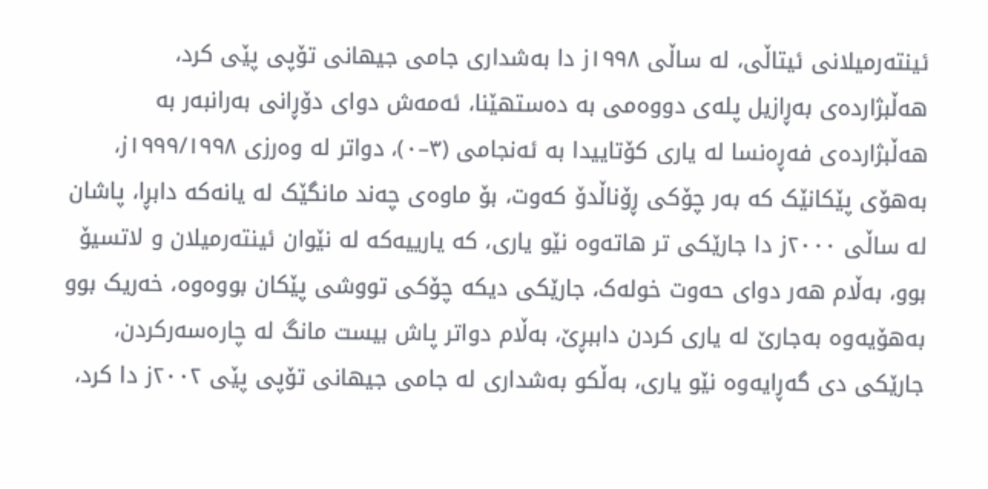ئینتەرمیلانی ئیتاڵی، لە ساڵی ١٩٩٨ز دا بەشداری جامی جیھانی تۆپی پێی کرد، ھەڵبژاردەی بەڕازیل پلەی دووەمی بە دەستھێنا، ئەمەش دوای دۆڕانی بەرانبەر بە ھەڵبژاردەی فەڕەنسا لە یاری کۆتاییدا بە ئەنجامی (٣–٠)، دواتر لە وەرزی ١٩٩٩/١٩٩٨ز، بەھۆی پێکانێک کە بەر چۆکی ڕۆناڵدۆ کەوت، بۆ ماوەی چەند مانگێک لە یانەکە دابڕا، پاشان لە ساڵی ٢٠٠٠ز دا جارێکی تر ھاتەوە نێو یاری، کە یارییەکە لە نێوان ئینتەرمیلان و لاتسیۆ بوو، بەڵام ھەر دوای حەوت خولەک، جارێکی دیکە چۆکی تووشی پێکان بووەوە، خەریک بوو بەھۆیەوە بەجارێ لە یاری کردن داببڕێ، بەڵام دواتر پاش بیست مانگ لە چارەسەرکردن، جارێکی دی گەڕایەوە نێو یاری، بەڵکو بەشداری لە جامی جیھانی تۆپی پێی ٢٠٠٢ز دا کرد،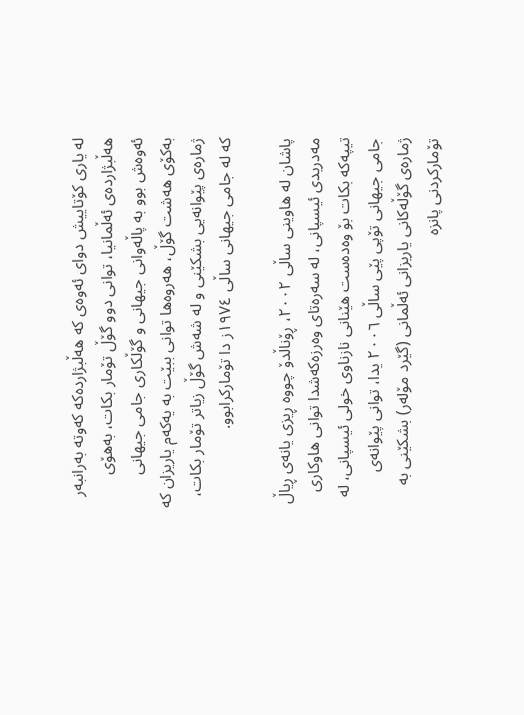لە یاری کۆتاییش دوای ئەوەی کە ھەڵبژاردەکە کەوتە بەرانبەر ھەڵبژاردەی ئەڵمانیا، توانی دوو گۆڵ تۆمار بکات، بەھۆی ئەوەش بوو بە پاڵەوانی جیھانی و گۆڵکاری جامی جیھانی بەکۆی ھەشت گۆڵ، ھەروەھا توانی ببێت بە یەکەم یاریزان کە ژمارەی پێوانەیی بشکێنی و لە شەش گۆڵ زیاتر تۆمار بکات، کە لە جامی جیھانی ساڵی ١٩٧٤ز دا تۆمارکرابوو.

پاشان لە ھاوینی ساڵی ٢٠٠٢، ڕۆناڵدۆ چووە ڕیزی یانەی ڕیاڵ مەدریدی ئیسپانی، لە سەرەتای وەرزەکەشدا توانی ھاوکاری تیپەکە بکات بۆ وەدەست ھێنانی نازناوی خولی ئیسپانی، لە جامی جیھانی تۆپی پێی ساڵی ٢٠٠٦ یدا، توانی پێوانەی ژمارەی گۆڵەکانی یاریزانی ئەڵمانی (گێرد مۆلەر) بشکێنی بە تۆمارکردنی پانزە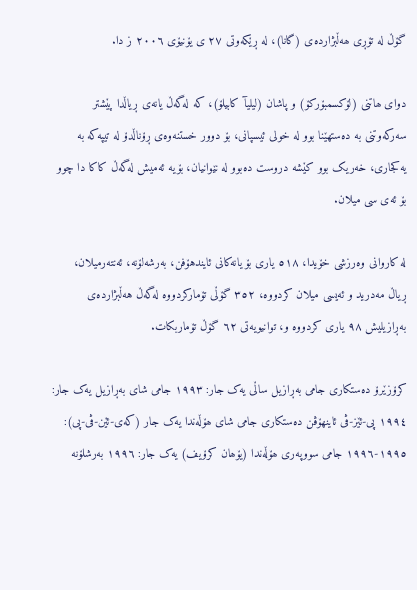گۆڵ لە تۆڕی ھەڵبژاردەی (گانا)، لە ڕێکەوتی ٢٧ ی یۆنیۆی ٢٠٠٦ ز دا.

دوای ھاتنی (لۆکسمبۆرکۆ) و پاشان (لیلیآ کابیلۆ)، کە لەگەڵ یانەی ڕیاڵدا پێشتر سەرکەوتنی بە دەستھێنا بوو لە خولی ئیسپانی، بۆ دوور خستنەوەی ڕۆناڵدۆ لە تیپەکە بە یەکجاری، خەریک بوو کێشە دروست دەبوو لە نێوانیان، بۆیە ئەمیش لەگەڵ کاکا دا چوو بۆ ئەی سی میلان.

لە کاروانی وەرزشی خۆیدا، ٥١٨ یاری بۆ یانەکانی ئایندهۆفن، بەرشەلۆنە، ئەنتەرمیلان، ڕیاڵ مەدرید و ئەیسی میلان کردووە، ٣٥٢ گۆڵی تۆمارکردووە لەگەڵ هەڵبژاردەی بەڕازیلیش ٩٨ یاری کردووە و، توانیویەتی ٦٢ گۆڵ تۆماربکات.

کرۆزێرۆ دەستکاری جامی بەڕازیل ساڵی یەک جار: ١٩٩٣ جامی شای بەڕازیل یەک جار: ١٩٩٤ پی-ئێز-ڤی ئاینھۆڤن دەستکاری جامی شای ھۆڵەندا یەک جار (کەی-ئێن-ڤی-پی): ١٩٩٥-١٩٩٦ جامی سووپەری ھۆڵەندا (یۆھان کرۆیف) یەک جار: ١٩٩٦ بەرشلۆنە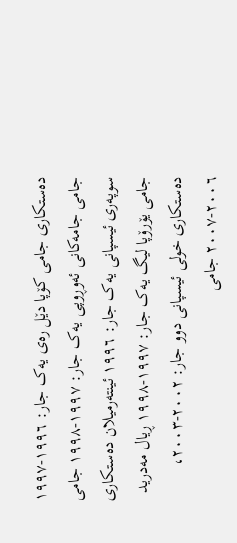دەستکاری جامی کۆپا دێل رەی یەک جار: ١٩٩٦-١٩٩٧ جامی جامەکانی ئەوڕوپی یەک جار: ١٩٩٧-١٩٩٨ جامی سوپەری ئیسپانی یەک جار: ١٩٩٦ ئینتەرمیلان دەستکاری جامی یۆرۆپا لیگ یەک جار: ١٩٩٧-١٩٩٨ ڕیال مەدرید دەستکاری خولی ئیسپانی دوو جار: ٢٠٠٢-٢٠٠٣، ٢٠٠٦-٢٠٠٧ جامی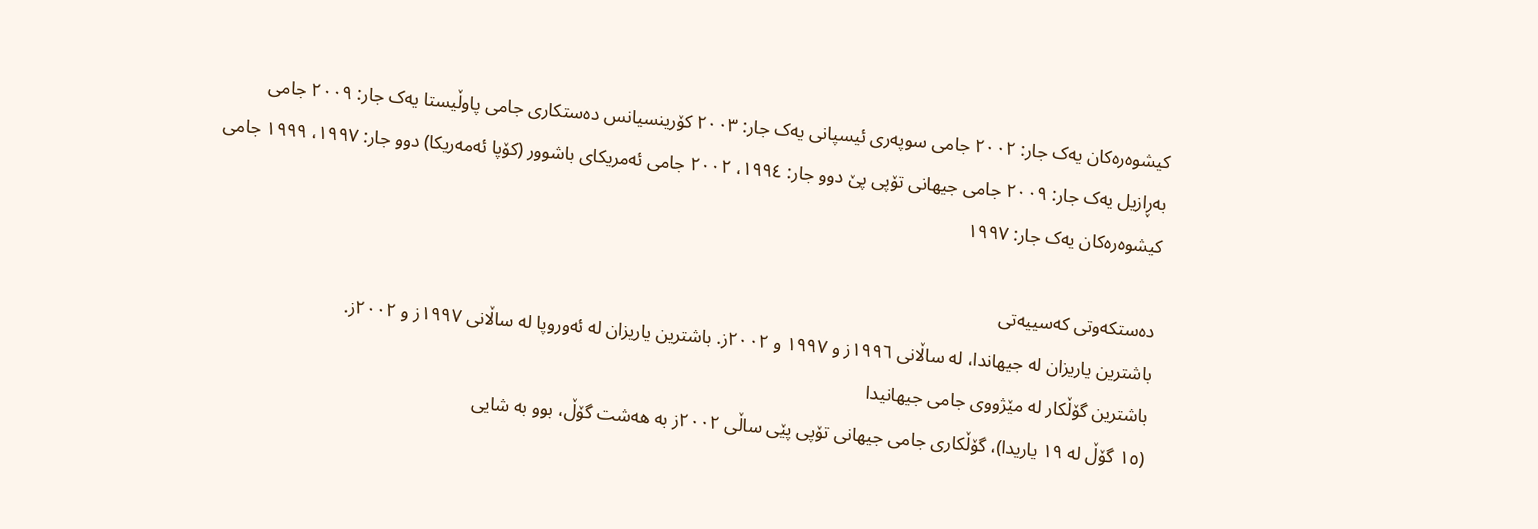کیشوەرەکان یەک جار: ٢٠٠٢ جامی سوپەری ئیسپانی یەک جار: ٢٠٠٣ کۆرینسیانس دەستکاری جامی پاوڵیستا یەک جار: ٢٠٠٩ جامی بەڕازیل یەک جار: ٢٠٠٩ جامی جیھانی تۆپی پێ دوو جار: ١٩٩٤، ٢٠٠٢ جامی ئەمریکای باشوور (کۆپا ئەمەریکا) دوو جار: ١٩٩٧، ١٩٩٩ جامی کیشوەرەکان یەک جار: ١٩٩٧

دەستکەوتی کەسییەتی
باشترین یاریزان لە جیھاندا، لە ساڵانی ١٩٩٦ز و ١٩٩٧ و ٢٠٠٢ز. باشترین یاریزان لە ئەوروپا لە ساڵانی ١٩٩٧ز و ٢٠٠٢ز.
باشترین گۆڵکار لە مێژووی جامی جیھانیدا
(١٥ گۆڵ لە ١٩ یاریدا)، گۆڵکاری جامی جیھانی تۆپی پێی ساڵی ٢٠٠٢ز بە ھەشت گۆڵ، بوو بە شایی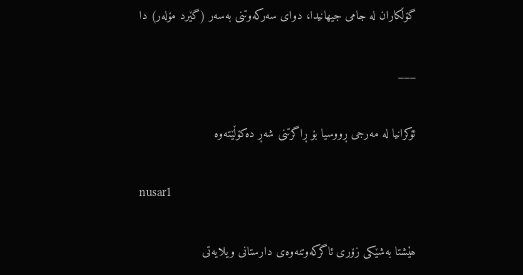گۆڵکاران لە جامی جیھانیدا، دوای سەرکەوتنی بەسەر (گێرد مۆلەر) دا

___

ئۆکرانیا لە مەرجی ڕووسیا بۆ ڕاگرتنی شەڕ دەکۆڵێتەوە

nusar1

ھێشتا بەشێکی زۆری ئاگرکەوتنەوەی دارستانی ویلایەتی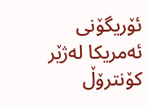ئۆریگۆنی ئەمریکا لەژێر کۆنترۆڵ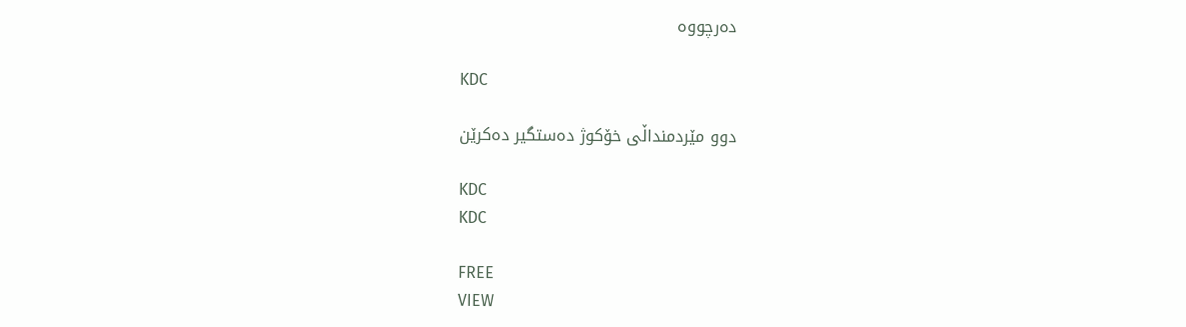دەرچووە

KDC

دوو مێردمنداڵی خۆكوژ دەستگیر دەکرێن

KDC
KDC

FREE
VIEW